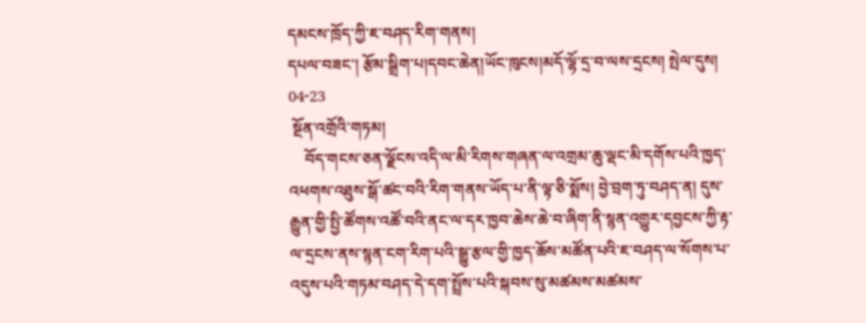དམངས་ཁྲོད་ཀྱི་ཇ་བཤད་རིག་གནས།
དཔལ་བཟང་། རྩོམ་སྒྲིག་པ།དབང་ཆེན།ཡོང་ཁུངས།མདོ་ལྷོ་དྲ་བ་ལས་དྲངས། སྤེལ་དུས། 04-23
 སྔོན་འགྲོའི་གཏམ།
    བོད་གངས་ཅན་ལྗོངས་འདི་ལ་མི་རིགས་གཞན་ལ་འགྲམ་ཆུ་ལྡང་མི་དགོས་པའི་ཁྱད་འཕགས་འཐུས་སྒོ་ཚང་བའི་རིག་གནས་ཡོད་པ་ནི་ལྟ་ཅི་སྨོས། བྱེ་བྲག་ཏུ་བཤད་ན། དུས་རྒྱུན་གྱི་སྤྱི་ཚོགས་འཚོ་བའི་ནང་ལ་དར་ཁྱབ་ཆེས་ཆེ་བ་ཞིག་ནི་སྙན་འགྱུར་དབྱངས་ཀྱི་རྟ་ལ་དྲངས་ནས་སྙན་ངག་རིག་པའི་སྒྱུ་རྩལ་གྱི་ཁྱད་ཆོས་མཚོན་པའི་ཇ་བཤད་ལ་སོགས་པ་འདུས་པའི་གཏམ་བཤད་དེ་དག་སྤྲོས་པའི་སྐབས་སུ་མཚམས་མཚམས་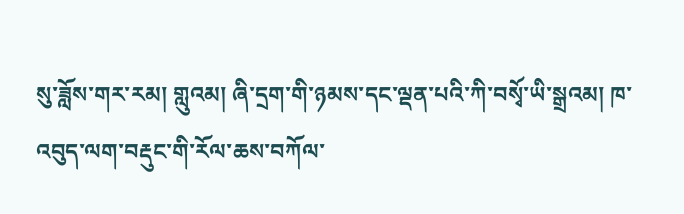སུ་ཟློས་གར་རམ། གླུའམ། ཞི་དྲག་གི་ཉམས་དང་ལྡན་པའི་ཀི་བསྭོ་ཡི་སྒྲའམ། ཁ་འབུད་ལག་བརྡུང་གི་རོལ་ཆས་བཀོལ་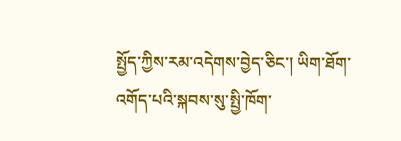སྤྱོད་ཀྱིས་རམ་འདེགས་བྱེད་ཅིང་། ཡིག་ཐོག་འགོད་པའི་སྐབས་སུ་སྤྱི་ཁོག་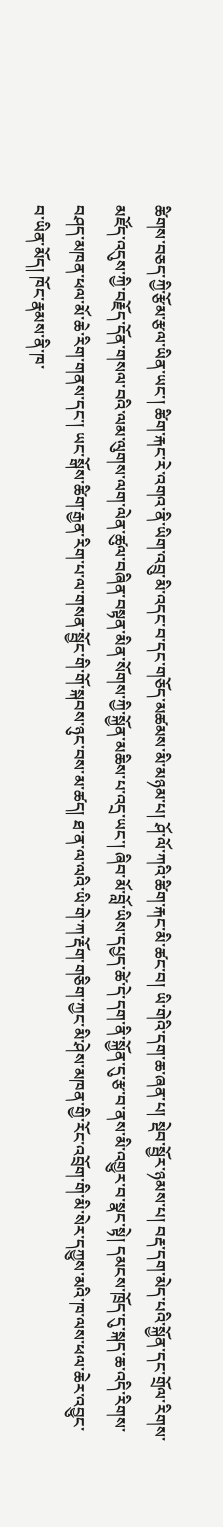ཚིགས་བཅད་ཀྱི་རྩོམ་རྩལ་ཡིན་ཡང་། ཚིག་རྐང་རེ་འགའ་ནི་ཡིག་འབྲུ་མི་འདང་བ་དང་གཅོད་མཚམས་མི་མཉམ་པ། ཤོ་ལོ་ཀའི་ཚིག་རྐང་མི་ཚང་བ། ཡི་གེའི་དག་ཆ་ཞན་པ། སྡེབ་སྦྱོར་ཉམས་པ། བརྡ་དག་མེད་པའི་སྐྱོན་དང་གྲོལ་རིགས་མཛོད་འདུས་ཀྱི་བརྗོད་དོན་གསལ་བའི་ལམ་ལུགས་ལག་ལེན་ཚུལ་བཞིན་བསྟན་མིན་སོགས་ཀྱི་སྐྱོན་མཆིས་པ་འདྲ་ཡང་། ཞིབ་མོ་བློ་ཡིས་དཔྱད་ཚེ་དེ་དག་ནི་སྐྱོན་དུ་རྩ་བ་ནས་མི་འགྱུར་བ་སྣང་སྟེ། དམངས་ཁྲོད་དུ་སྐད་ཆ་འདི་རིགས་བཤད་མཁན་ཕལ་མོ་ཆེ་རིག་གནས་དང་། ཡང་སྒོས་ཚིག་རྒྱན་རིག་པ་ལ་གསན་སྦྱོང་གི་གོ་སྐབས་ཉུང་བས་མ་ཚད། ཐ་ན་ལ་ལའི་ཡི་གེ་ཀ་རྡོག་གཅིག་ཀྱང་མི་ཤེས་མཁན་གྱི་རོང་འབྲོག་གི་མི་སེར་དཀྱུས་མའི་ཁ་ལས་ཕལ་ཆེར་འབྱུང་བ་ཡིན་མོད། ཁོང་རྣམས་ནི་ཁ་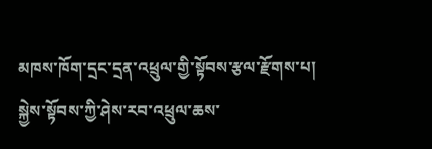མཁས་ཁོག་དྲང་དྲན་འཕྲུལ་གྱི་སྟོབས་རྩལ་རྫོགས་པ། སྐྱེས་སྟོབས་ཀྱི་ཤེས་རབ་འཕྲུལ་ཆས་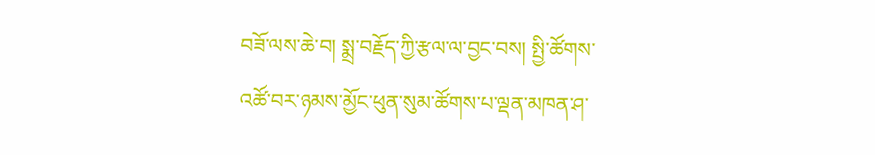བཟོ་ལས་ཆེ་བ། སྨྲ་བརྗོད་ཀྱི་རྩལ་ལ་བྱང་བས། སྤྱི་ཚོགས་འཚོ་བར་ཉམས་མྱོང་ཕུན་སུམ་ཚོགས་པ་ལྡན་མཁན་ཤ་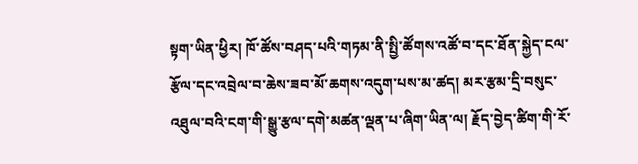སྟག་ཡིན་ཕྱིར། ཁོ་ཚོས་བཤད་པའི་གཏམ་ནི་སྤྱི་ཚོགས་འཚོ་བ་དང་ཐོན་སྐྱེད་ངལ་རྩོལ་དང་འབྲེལ་བ་ཆེས་ཟབ་མོ་ཆགས་འདུག་པས་མ་ཚད། མར་རྩམ་དྲི་བསུང་འཐུལ་བའི་ངག་གི་སྒྱུ་རྩལ་དགེ་མཚན་ལྡན་པ་ཞིག་ཡིན་ལ། རྗོད་བྱེད་ཚིག་གི་རོ་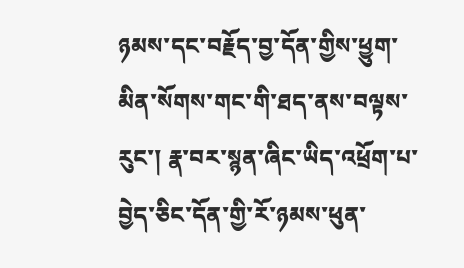ཉམས་དང་བརྗོད་བྱ་དོན་གྱིས་ཕྱུག་མིན་སོགས་གང་གི་ཐད་ནས་བལྟས་རུང་། རྣ་བར་སྙན་ཞིང་ཡིད་འཕྲོག་པ་བྱེད་ཅིང་དོན་གྱི་རོ་ཉམས་ཕུན་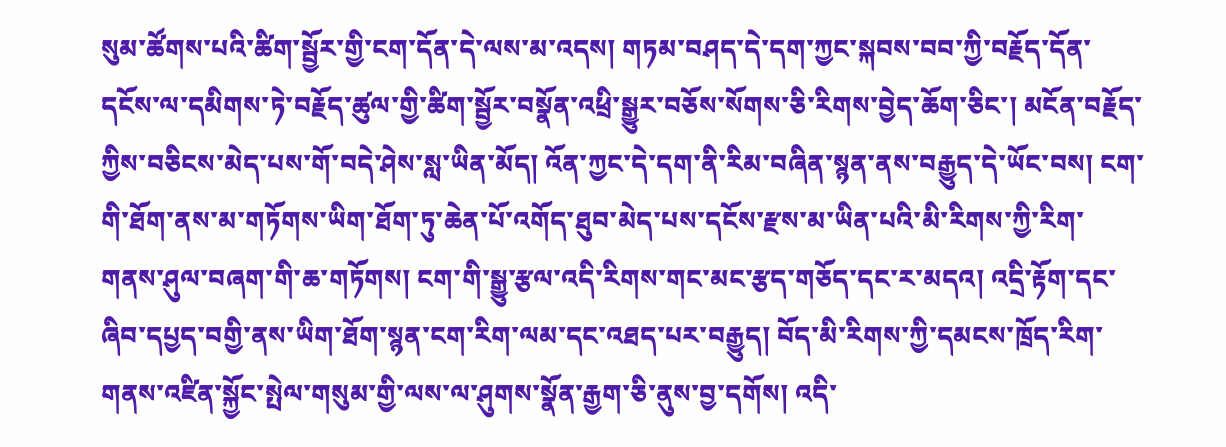སུམ་ཚོགས་པའི་ཚིག་སྦྱོར་གྱི་ངག་དོན་དེ་ལས་མ་འདས། གཏམ་བཤད་དེ་དག་ཀྱང་སྐབས་བབ་ཀྱི་བརྗོད་དོན་དངོས་ལ་དམིགས་ཏེ་བརྗོད་ཚུལ་གྱི་ཚིག་སྦྱོར་བསྣོན་འཕྲི་སྒྱུར་བཅོས་སོགས་ཅི་རིགས་བྱེད་ཆོག་ཅིང་། མངོན་བརྗོད་ཀྱིས་བཅིངས་མེད་པས་གོ་བདེ་ཤེས་སླ་ཡིན་མོད། འོན་ཀྱང་དེ་དག་ནི་རིམ་བཞིན་སྙན་ནས་བརྒྱུད་དེ་ཡོང་བས། ངག་གི་ཐོག་ནས་མ་གཏོགས་ཡིག་ཐོག་ཏུ་ཆེན་པོ་འགོད་ཐུབ་མེད་པས་དངོས་རྫས་མ་ཡིན་པའི་མི་རིགས་ཀྱི་རིག་གནས་ཤུལ་བཞག་གི་ཆ་གཏོགས། ངག་གི་སྒྱུ་རྩལ་འདི་རིགས་གང་མང་རྩད་གཅོད་དང་ར་མདའ། འདྲི་རྟོག་དང་ཞིབ་དཔྱད་བགྱི་ནས་ཡིག་ཐོག་སྙན་ངག་རིག་ལམ་དང་འཐད་པར་བརྒྱུད། བོད་མི་རིགས་ཀྱི་དམངས་ཁྲོད་རིག་གནས་འཛིན་སྐྱོང་སྤེལ་གསུམ་གྱི་ལས་ལ་ཤུགས་སྣོན་རྒྱག་ཅི་ནུས་བྱ་དགོས། འདི་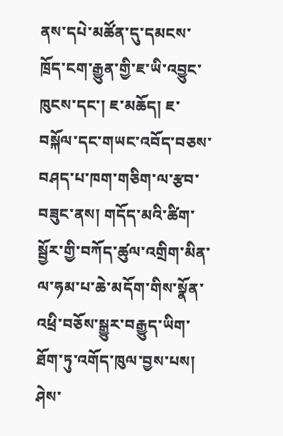ནས་དཔེ་མཚོན་དུ་དམངས་ཁྲོད་ངག་རྒྱུན་གྱི་ཇ་ཡི་འབྱུང་ཁུངས་དང་། ཇ་མཆོད། ཇ་བསྐོལ་དང་གཡང་འབོད་བཅས་བཤད་པ་ཁག་གཅིག་ལ་རྩབ་བཟུང་ནས། གདོད་མའི་ཚིག་སྦྱོར་གྱི་བཀོད་ཚུལ་འགྲིག་མིན་ལ་ཧམ་པ་ཆེ་མདོག་གིས་སྣོན་འཕྲི་བཅོས་སྒྱུར་བརྒྱུད་ཡིག་ཐོག་ཏུ་འགོད་ཁུལ་བྱས་པས། ཤེས་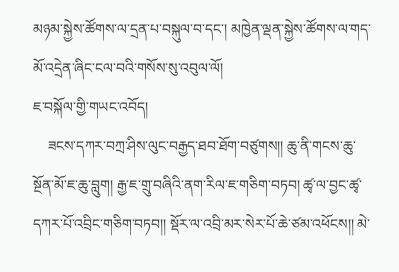མཉམ་སྐྱེས་ཚོགས་ལ་དྲན་པ་བསྐུལ་བ་དང་། མཁྱེན་ལྡན་སྐྱེས་ཚོགས་ལ་གད་མོ་འདྲེན་ཞིང་ངལ་བའི་གསོས་སུ་འབུལ་ལོ།
ཇ་བསྐོལ་གྱི་གཡང་འབོད།
    ཟངས་དཀར་བཀྲ་ཤིས་ལུང་བརྒྱད་ཐབ་ཐོག་བཙུགས།། ཆུ་ནི་གངས་ཆུ་སྔོན་མོ་ཇ་ཆུ་བླུག། རྒྱ་ཇ་གྲུ་བཞིའི་ནག་རིལ་ཇ་གཅིག་བཏབ། ཚྭ་ལ་བྱང་ཚྭ་དཀར་པོ་འབྲིང་གཅིག་བཏབ།། སྡོར་ལ་འབྲི་མར་སེར་པོ་ཆེ་ཙམ་འཕོངས།། མེ་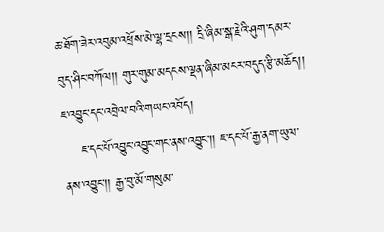ཆ་ཐོག་ཟེར་འབུམ་འཕྲོས་མེ་ལྷ་དྲངས།། དྲི་ཞིམ་སྒ་རྗེའི་ཤུག་དམར་བུད་ཤིང་བཀོལ།། གུར་གུམ་མདངས་ལྡན་ཞིམ་མངར་བདུད་རྩི་མཆོད།།
ཇ་འབྱུང་དང་འབྲེལ་བའི་གཡང་འབོད།
    ཇ་དང་པོ་འབྱུང་འབྱུང་གང་ནས་འབྱུང་།། ཇ་དང་པོ་རྒྱ་ནག་ཡུལ་ནས་འབྱུང་།། རྒྱ་བུ་མོ་གསུམ་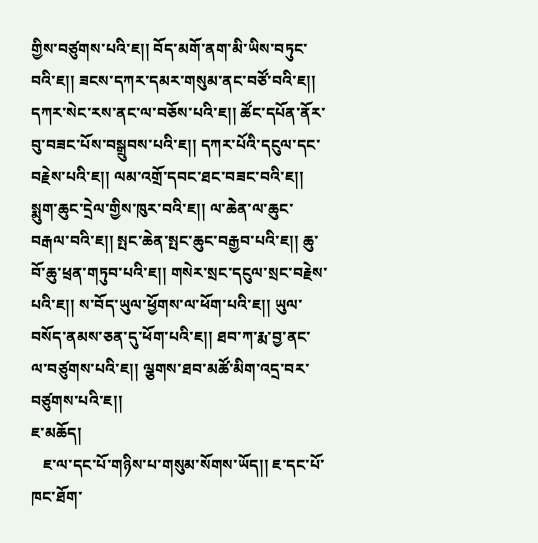གྱིས་བཙུགས་པའི་ཇ།། བོད་མགོ་ནག་མི་ཡིས་བཏུང་བའི་ཇ།། ཟངས་དཀར་དམར་གསུམ་ནང་བཙོ་བའི་ཇ།། དཀར་སེང་རས་ནང་ལ་བཅོས་པའི་ཇ།། ཚོང་དཔོན་ནོར་བུ་བཟང་པོས་བསྒྲུབས་པའི་ཇ།། དཀར་པོའི་དངུལ་དང་བརྗེས་པའི་ཇ།། ལམ་འགྲོ་དབང་ཐང་བཟང་བའི་ཇ།། སྨུག་ཆུང་དྲེལ་གྱིས་ཁུར་བའི་ཇ།། ལ་ཆེན་ལ་ཆུང་བརྒལ་བའི་ཇ།། སྤང་ཆེན་སྤང་ཆུང་བརྒྱབ་པའི་ཇ།། ཆུ་བོ་ཆུ་ཕྲན་གཏུབ་པའི་ཇ།། གསེར་སྲང་དངུལ་སྲང་བརྗེས་པའི་ཇ།། ས་བོད་ཡུལ་ཕྱོགས་ལ་ཕོག་པའི་ཇ།། ཡུལ་བསོད་ནམས་ཅན་དུ་ཕོག་པའི་ཇ།། ཐབ་ཀ་རྨ་བྱ་ནང་ལ་བཙུགས་པའི་ཇ།། ལྕགས་ཐབ་མཚོ་མིག་འདྲ་བར་བཙུགས་པའི་ཇ།།
ཇ་མཆོད།
   ཇ་ལ་དང་པོ་གཉིས་པ་གསུམ་སོགས་ཡོད།། ཇ་དང་པོ་ཁང་ཐོག་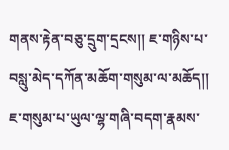གནས་རྟེན་བཅུ་དྲུག་དྲངས།། ཇ་གཉིས་པ་བསླུ་མེད་དཀོན་མཆོག་གསུམ་ལ་མཆོད།། ཇ་གསུམ་པ་ཡུལ་ལྷ་གཞི་བདག་རྣམས་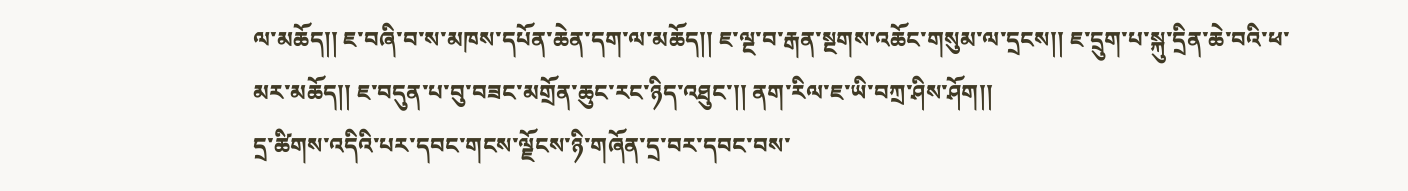ལ་མཆོད།། ཇ་བཞི་བ་ས་མཁས་དཔོན་ཆེན་དག་ལ་མཆོད།། ཇ་ལྔ་བ་རྒན་སྔགས་འཆོང་གསུམ་ལ་དྲངས།། ཇ་དྲུག་པ་སྐུ་དྲིན་ཆེ་བའི་ཕ་མར་མཆོད།། ཇ་བདུན་པ་བུ་བཟང་མགྲོན་ཆུང་རང་ཉིད་འཐུང་།། ནག་རིལ་ཇ་ཡི་བཀྲ་ཤིས་ཤོག།།
དྲ་ཚིགས་འདིའི་པར་དབང་གངས་ལྗོངས་ཉི་གཞོན་དྲ་བར་དབང་བས་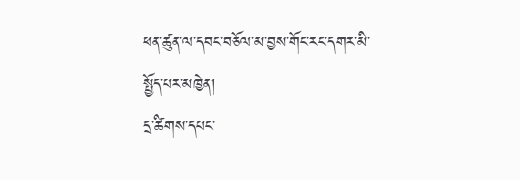ཕན་ཚུན་ལ་དབང་བཅོལ་མ་བྱས་གོང་རང་དགར་མི་སྤྱོད་པར་མཁྱེན།
དྲ་ཚིགས་དཔང་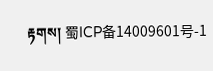རྟགས། 蜀ICP备14009601号-1